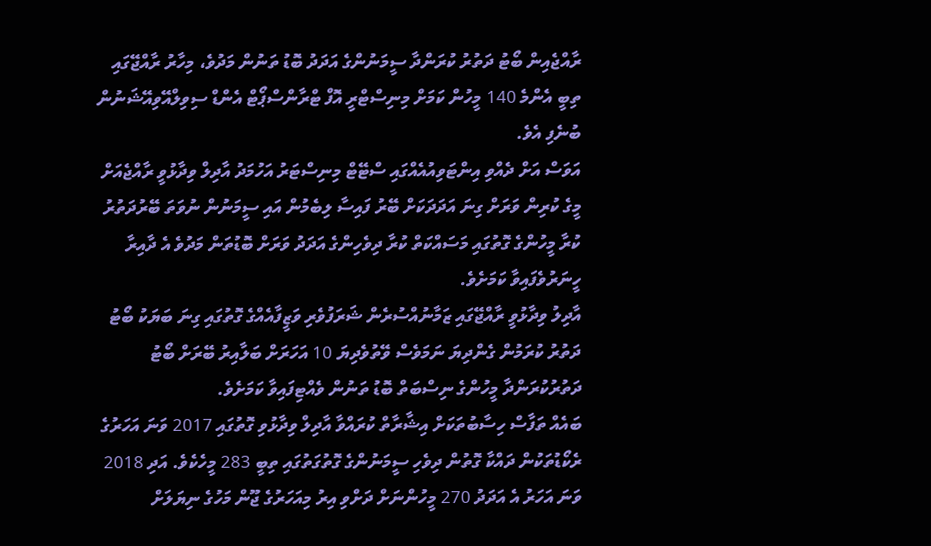ރާއްޖެއިން ބޯޓު ދަތުރު ކުރަންދާ ސީމަނުންގެ އަދަދު ބޮޑު ތަނުން މަދުވެ، މިހާރު ރާއްޖޭގައި ތިބީ އެންމެ 140 މީހުން ކަމަށް މިނިސްޓްރީ އޮފް ޓްރާންސްޕޯޓް އެންޑް ސިވިލްއޭވިއޭޝަނުން ބުނެފި އެވެ.
އަވަސް އަށް ދެއްވި އިންޓަވިއުއެއްގައި ސްޓޭޓް މިނިސްޓަރު އަހުމަދު އާދިލް ވިދާޅުވީ ރާއްޖެއަށް މީގެ ކުރިން ވަރަށް ގިނަ އަދަދަކަށް ބޭރު ފައިސާ ލިބެމުން އައި ސީމަނުން ނުވަތަ ބޭރުދަތުރު ކުރާ މީހުންގެ ގޮތުގައި މަސައްކަތް ކުރާ ދިވެހިންގެ އަދަދު ވަރަށް ބޮޑުތަން މަދުވެ އެ ދާއިރާ ހީނަރުވެފައިވާ ކަމަށެވެ.
އާދިލު ވިދާޅުވީ ރާއްޖޭގައި ޒަމާނުއްސުރެން ޝަރަފުވެރި ވަޒީފާއެއްގެ ގޮތުގައި ގިނަ ބަޔަކު ބޯޓު ދަތުރު ކުރަމުން ގެންދިޔަ ނަމަވެސް ވޭތުވެދިޔަ 10 އަހަރަށް ބަލާއިރު ބޭރަށް ބޯޓު ދަތުރުކުރަންދާ މީހުންގެ ނިސްބަތް ބޮޑު ތަނުން ވެއްޓިފައިވާ ކަމަށެވެ.
ބައެއް ތަފާސް ހިސާބުތަކަށް އިޝާރާތް ކުރައްވާ އާދިލް ވިދާޅުވި ގޮތުގައި 2017 ވަނަ އަހަރުގެ ރެކޯޑުތަކުން ދައްކާ ގޮތުން ދިވެހި ސީމަނުންގެ ގޮތުގަތުގައި ތިބީ 283 މީހެކެވެ. އަދި 2018 ވަނަ އަހަރު އެ އަދަދު 270 މީހުންނަށް ދަށްވި އިރު މިއަހަރުގެ ޖޫން މަހުގެ ނިޔަލަށް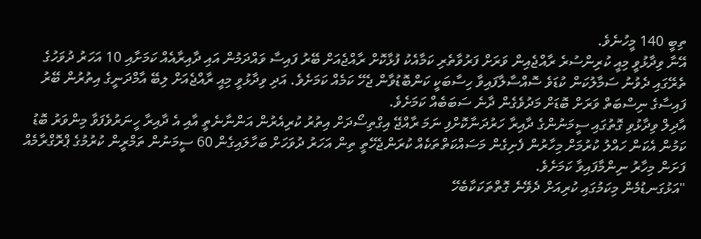ތިބީ 140 މީހުނެވެ.
އޭނާ ވިދާޅުވީ މިއީ ކުރިންސުރެ ރާއްޖެއިން ވަރަށް ފަރުވާތެރި ކަމާއެކު ފުޅާކޮށް ރާއްޖެއަށް ބޭރު ފައިސާ ވައްދަމުން އައި ދާއިރާއެއް ކަމަށާއި 10 އަހަރު ދުވަހުގެ ތެރޭގައި ދެވުނު ސަމާލުކަން ކުޑަވެ ސޮއްސާލާފައިވާ ހިސާބަކީ ކަންބޮޑުވާން ޖެހޭ ކަމެއް ކަމަށެވެ. އަދި ވިދާޅުވީ މިއީ ރާއްޖެއަށް ލިބޭ އާމްދަނީގެ އިތުރުން ބޭރު ފައިސާގެ ނިސްބަތް ވަރަށް ބޮޑަށް މަދުވެގެން ދާނެ ސަބަބެއް ކަމަށެވެ.
އާދިލް ވިދާޅުވި ގޮތުގައި ސީމަނުންގެ ދާއިރާ ހަރުދަނާކޮށްފި ނަމަ ރާއްޖޭ އިގްތިސޯދަށް އިތުރު ކުރިއެރުން އަންނާނެތީ އާއި އެ ދާއިރާ ހީނަރުވެފަވާ މިންވަރު ބޮޑު ކަމުން އެކަން ހައްލު ކުރުމަށް މިހާރުން ފެށިގެން މަސައްކަތްތަކެއް ކުރަންޖެހޭތީ ތިން އަހަރު ދުވަހަށް ބަހާލައިގެން 60 ސީމަނުން ތަމްރީން ކުރުމުގެ ޕްރޮގްރާމެއް ފަށަން މިހާރު ނިންމާފައިވާ ކަމަށެވެ.
"އަޅުގަނޑުމެން މިކަމުގައި ކުރިއަށް ދެވޭނެ ގޮތްތަކަކާބެހޭ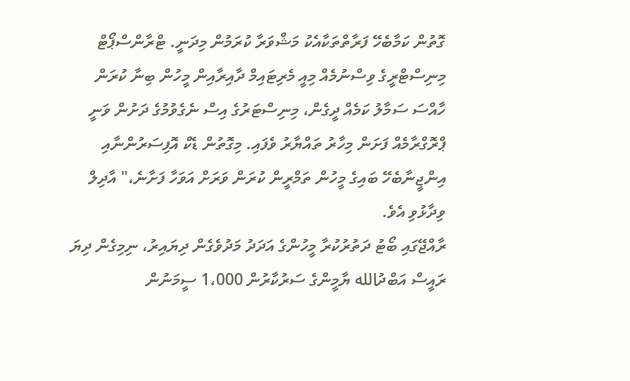ގޮތުން ކަމާބެހޭ ފަރާތްތަކާއެކު މަޝްވަރާ ކުރަމުން މިދަނީ. ޓްރާންސްޕޯޓް މިނިސްޓްރީގެ ވިސްނުމެއް މިއީ މެރިޓައިމް ދާއިރާއިން މީހުން ބިނާ ކުރަން ހާއްސަ ސަމާލު ކަމެއް ދީގެން، މިނިސްޓަރުގެ އިސް ނެގެވުމުގެ ދަށުން ވަނީ ޕްރޮގްރާމެއް ފަށަން މިހާރު ތައްޔާރު ވެފައި. މިގޮތުން ޑެކް އޮފިސަރުންނާއި އިންޖީނާބެހޭ ބައިގެ މީހުން ތަމްރީން ކުރަން ވަރަށް އަވަހާ ފަށާނެ،" އާދިލް ވިދާޅުވި އެވެ.
ރާއްޖޭގައި ބޯޓު ދަތުރުކުރާ މީހުންގެ އަދަދު މަދުވެގެން ދިޔައިރު، ނިމިގެން ދިޔަ ރައީސް އަބްދުالله ޔާމީންގެ ސަރުކާރުން 1،000 ސީމަނުން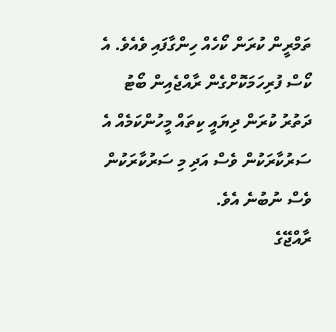ތަމްރީން ކުރަން ކޯހެއް ހިންގާފައި ވެއެވެ. އެ ކޯސް ފުރިހަމަކޮށްގެން ރާއްޖެއިން ބޯޓު ދަތުރު ކުރަން ދިޔައީ ކިތައް މީހުންކަމެއް އެ ސަރުކާރަކުން ވެސް އަދި މި ސަރުކާރަކުން ވެސް ނުބުނެ އެވެ.
ރާއްޖޭގެ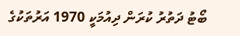ބޯޓު ދަތުރު ކުރަން ދިއުމަކީ 1970 އަރުތަކުގެ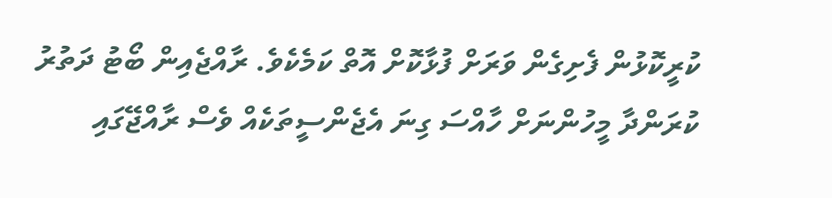ކުރީކޮޅުން ފެށިގެން ވަރަށް ފުޅާކޮށް އޮތް ކަމެކެވެ. ރާއްޖެއިން ބޯޓު ދަތުރު ކުރަންދާ މީހުންނަށް ހާއްސަ ގިނަ އެޖެންސީތަކެއް ވެސް ރާއްޖޭގައި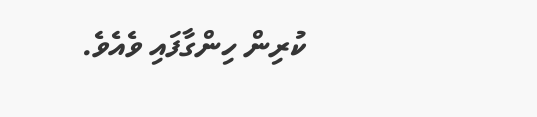ކުރިން ހިންގާފައި ވެއެވެ.